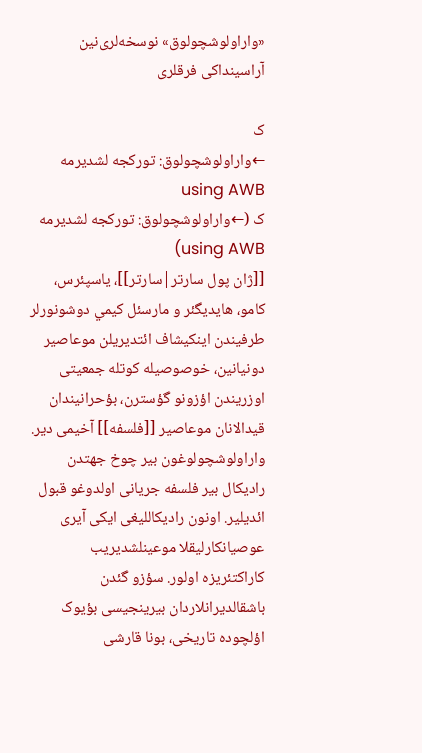«واراولوشچولوق» نوسخه‌لری‌نین آراسینداکی فرقلری

ک
←واراولوشچولوق: تورکجه لشدیرمه using AWB
ک (←واراولوشچولوق: تورکجه لشدیرمه using AWB)
[[ژان پول سارتر|سارتر]]، یاسپئرس، کامو، هايدیگئر و مارسئل کيمي دوشونورلر طرفيندن اينکيشاف ائتديريلن موعاصير دونيانين، خوصوصيله کوتله جمعيتی اوزريندن اؤزونو گؤسترن، بؤحرانيندان قيدالانان موعاصير [[فلسفه]] آخیمی دیر.
واراولوشچولوغون بير چوخ جهتدن راديکال بير فلسفه جريانی اولدوغو قبول ائديلير. اونون راديکالليغی ايکی آيری عوصيانکارليقلا موعينلشديريب کاراکتئريزه اولور. سؤزو گئدن باشقالديرانلاردان بيرينجيسی بؤيوک اؤلچوده تاريخی، بونا قارشی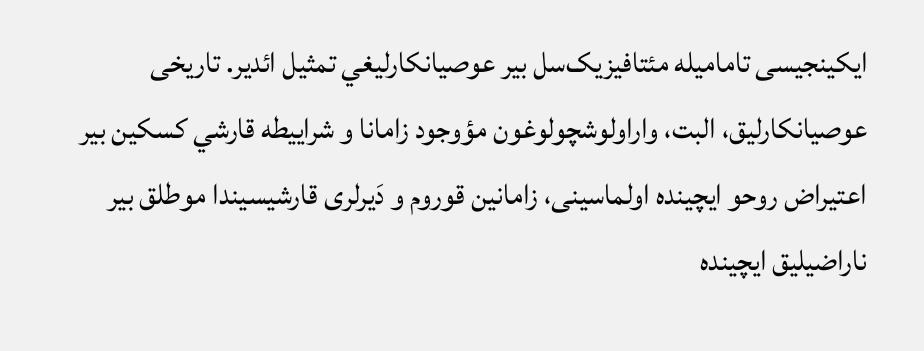ايکينجيسی تاماميله مئتافيزيک‌سل بير عوصيانکارليغي تمثيل ائدير. تاريخی عوصيانکارليق، البت، واراولوشچولوغون مؤوجود زامانا و شراييطه قارشي کسکين بير اعتيراض روحو ايچينده اولماسينی، زامانين قوروم و دَيرلری قارشيسيندا موطلق بير ناراضيليق ايچينده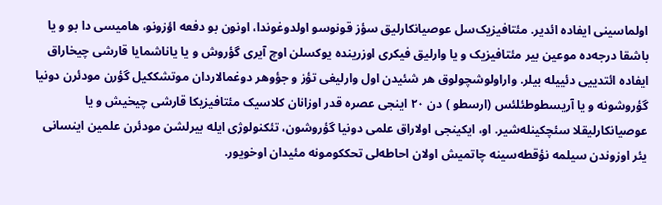اولماسينی ايفاده ائدير. مئتافيزيک‌سل عوصيانکارليق سؤز قونوسو اولدوغوندا، اونون بو دفعه اؤزونو، هاميسی دا بو و يا باشقا درجه‌ده موعين بير مئتافيزيک و يا وارليق فيکری اوزرينده يوکسلن اوچ آيری گؤروش و يا ياناشمايا قارشی چيخاراق ايفاده ائتديیی دئييله بيلر. واراولوشچولوق هر شئيدن اول وارليغی تؤز و جؤوهر دوغمالاردان موتشککيل گؤرن مودئرن دونيا گؤروشونه و يا آريسطوطئلئس (ارسطو ) دن ۲۰ اینجی عصره قدر اوزانان کلاسيک مئتافيزيکا قارشی چيخيش و يا عوصيانکارليقلا سئچکينله‌شير. او، ايکينجی اولاراق علمی دونيا گؤروشون، تئکنولوژی ايله بيرلشن مودئرن علمين اينسانی يئر اوزوندن سيلمه نؤقطه‌سينه چاتميش اولان احاطه‌لی تحککومونه مئيدان اوخويور.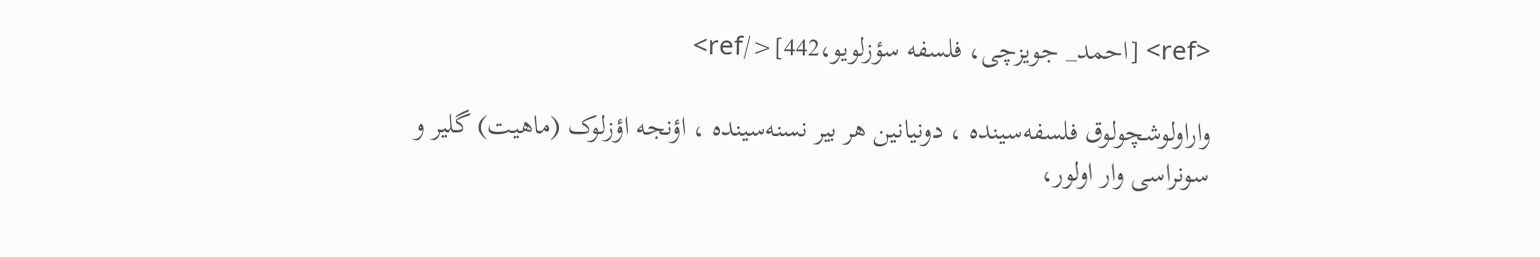<ref> [احمد_ جویزچی، فلسفه سؤزلویو،442]</ref>

واراولوشچولوق فلسفه‌سینده ، دونیانین هر بیر نسنه‌سینده ، اؤنجه اؤزلوک (ماهیت) گلیر و سونراسی وار اولور،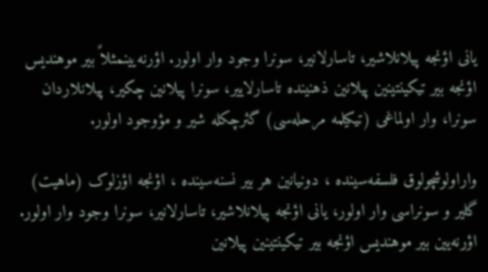یانی اؤنجه پیلانلاشیر، تاسارلانیر، سونرا وجود وار اولور. اؤرنه‌یینمثلاً بیر موهندیس اؤنجه بیر تیکینتینین پیلانین ذهنینده تاسارلاییر، سونرا پیلانین چکیر، پیلانلاردان سونرا، وار اولماغی (تیکیلمه مرحله‌سی) گئرچکله شیر و مؤوجود اولور.

واراولوشچولوق فلسفه‌سینده ، دونیانین هر بیر نسنه‌سینده ، اؤنجه اؤزلوک (ماهیت) گلیر و سونراسی وار اولور، یانی اؤنجه پیلانلاشیر، تاسارلانیر، سونرا وجود وار اولور. اؤرنه‌یین بیر موهندیس اؤنجه بیر تیکینتینین پیلانین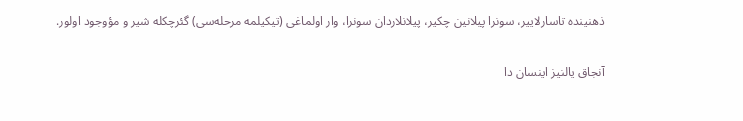ذهنینده تاسارلاییر، سونرا پیلانین چکیر، پیلانلاردان سونرا، وار اولماغی (تیکیلمه مرحله‌سی) گئرچکله شیر و مؤوجود اولور.

آنجاق یالنیز اینسان دا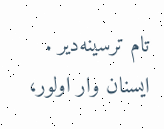تام ترسینه‌دیر . ایسنان وار اولور،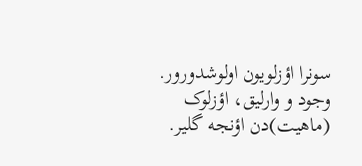سونرا اؤزلویون اولوشدورور. وجود و وارلیق، اؤزلوک (ماهیت)دن اؤنجه گلیر.